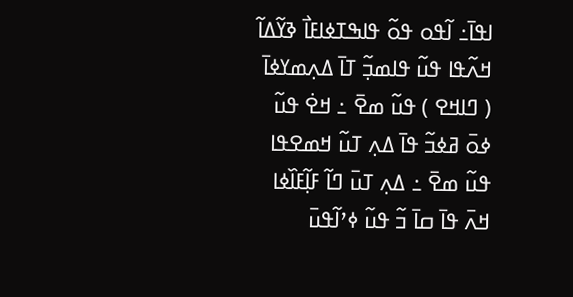ߊߟߊ߫߸ ߊ߬ߟߋ ߟߋ߬ ߟߊߒߠߦߊߓߊ߯ ߢߌ߬ߡߊ߬ ߞߍ߬ߟߊ ߟߎ߬ ߟߊߘߏ߲߬ ߠߊ߫ ߡߍ߲ߘߌߦߊ߫ ( ߣߊߞߐ ) ߟߎ߬ ߘߐ߫ ߸ ߞߐ߭ ߟߎ߬ ߦߋ߫ ߥߦߏ߬ ߟߊ߫ ߡߍ߲ ߠߎ߬ ߞߘߐߟߊ ߟߎ߬ ߘߐ߫ ߸ ߡߍ߲ ߠߎ߫ ߣߊ߬ ߓߊ߲߬ߓߊ߰ߦߊ ߞߍ߫ ߟߊ߫ ߛߊ߫ ߏ߬ ߟߎ߬ ߦߴߊ߬ߟߎ߫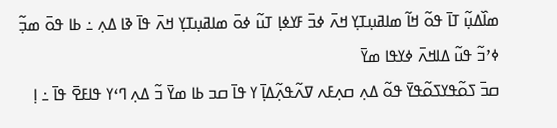ߘߊ߰ߡߎ߲߬ ߠߊ߫ ߟߋ߬ ߞߊ߬ ߘߊߥߎ߲ߠߌ߲ ߞߍ߫ ߦߏ߫ ߓߌߦߊ߲ ߠߎ߬ ߦߋ߫ ߘߊߥߎ߲ߠߌ߲ ߞߍ߫ ߟߊ߫ ߢߊ ߡߍ߲ ߸ ߕߊ ߟߋ߫ ߘߏ߲߬ ߦߴߏ߬ ߟߎ߬ ߡߊߞߍ߫ ߦߌߟߊ ߘߌ߫
ߛߏ߫ ߖߋ߬ߟߌߖߋ߬ߟߌ߫ ߟߋ߬ ߡߍ߲ ߛߍ߲ߓߍ ߜߍ߬ߟߍ߲߬ߡߊ߲߫ ߌ ߟߊ߫ ߛߏ ߕߊ ߘߌ߫ ߏ߬ ߡߍ߲ ߣߵߌ ߟߊߓߐ߫ ߟߊ߫ ߸ ߊ߲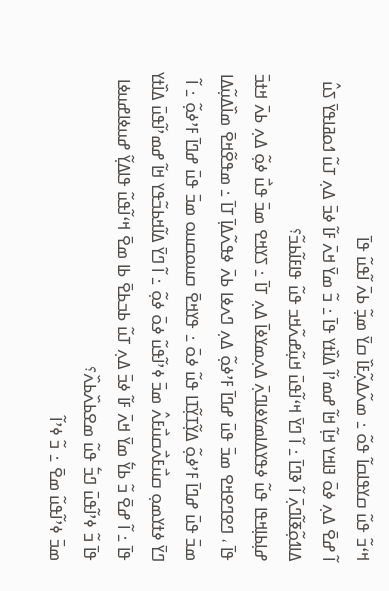ߞߵߏ߬ ߟߎ߬ ߛߌߟߊߛߊ߬ ߟߋ߬ ߸ ߘߍ߬ߡߍ߲߬ߓߊ߰ ߛߌ߫ ߘߏ߲߬ ߕߍ߫ ߊ߬ߟߎ߬ ߟߊ߫
ߊ߬ ߝߐ߫ ߡߍ߲ ߦߋ߫ ߔߊߞߌ ߞߊ߲߬ ߞߊ߬ ߝߘߴߊ߬ ߡߊ߰ߙߌ ߟߊ߫ ߸ ߏ߬ ߘߌ߫ ߞߍ߫ ߓߊ߬ ߦߏ߫ ߡߍ߲ ߠߎ߬ ߗߋߥߊߟߌ߫ ߖߎ߮ ߡߊߗߋ߲߬ߧߊ߬ߣߍ߲߫ ߊ߬ ߢߣߊ߫ ߸ ߊ߬ ߣߌ߫ ߞߵߊ߬ߟߎ߫ ߞߎ߲߬ߝߍ߬ߞߏ ߟߎ߬ ߟߊߓߊ߬ߕߏ߬؟
ߝߊ߲ߕߊ߲ߞߟߊ ߟߎ߬ ߦߟߌߡߊߘߌߦߊߣߍ߲߫ ߡߍ߲ߘߌߦߊ߫ ߡߍ߲ ߠߊ߫ ߸ ߖߌߞߐ ߘߏ߫ ߟߎ߯ ߦߋ߲߬ ߡߍ߲ ߕߍ߫ ߞߙߏ߫ ߟߊ߫ ، ߣߐߣߐߞߐ ߘߏ߫ ߟߎ߫ ߝߣߊ߫ ߓߴߦߋ߲߬ ߡߍ߲ ߣߍߦߊ ߕߍ߫ ߦߟߍ߬ߡߊ߲߫ ߠߊ߫ ߸ ߘߟߐ߬ߞߐ߫ ߘߊ߰ߡߎ߲߬ߡߊ ߘߏ߫ ߟߎ߫ ߝߣߊ߫ ߓߴߦߋ߲߬ ߡߌ߲߬ߠߌ߲߬ߠߊ ߟߎ߬ ߦߋ߫ ߸ ߟߌߞߐ߫ ߛߎߋߛߎߋ ߘߏ߫ ߟߎ߫ ߝߣߊ߫ ߓߴߦߋ߲߬ ߸ ߊ߬ ߣߌ߫ ߦߙߌߘߋ߲ ߛߎ߯ߓߍ߯ߛߎ߯ߓߍ߮ ߘߏ߫ ߦߴߊ߬ߟߎ߬ ߦߋ߫ ߦߋ߲߬ ߸ ߊ߬ ߣߌ߫ ߡߊ߬ߞߕߏ߬ߟߌ ߞߊ߬ ߝߘߴߊ߬ߟߎ߫ ߡߊ߰ߙߌ ߟߊ߫ ߸ ߊ߬ ߝߐ߫ ߏ߬ ߕߌ߱ ߘߌ߫ ߞߍ߫ ߓߊ߬ ߦߏ߫ ߡߍ߲ ߠߎ߬ ߕߏߕߐ߫ ߕߊ ߘߐ߫ ߞߵߊ߬ߟߎ߬ ߟߊߡߌ߲߬ ߝߎߦߊߝߎߦߊ ߟߊ߫ ߏ߬ ߦߴߊ߬ߟߎ߫ ߣߏ߱ ߟߎ߬ ߘߐߕߍ߰ߕߍ߰؟
ߘߏ߫ ߦߴߊ߬ߟߎ߬ ߘߐ߫ ߸ ߏ߬ ߦߴߊ߬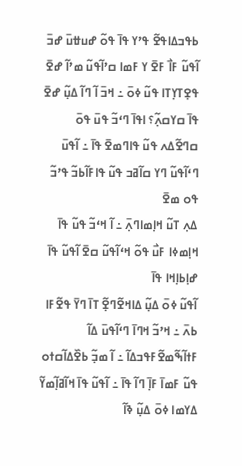ߕߟߏߡߊߟߐ߬ ߟߴߌ ߟߊ߫ ߟߋ߬ ߝߎߚߎ߫ ߝߏ߫ ߊ߬ߟߎ߬ ߓߊ߯ ߓߐ߫ ߌ ߓߘߊ ߛߴߊ߬ߟߎ߬ ߘߴߊ߬ ߝߐ߫ ߟߐ߲ߠߌ߲ߠߊ ߟߎ߬ ߦߋ߫ ߸ ߞߏ߫ ߊ߬ ߣߊ߬ ߡߎ߲߬ ߝߐ߫ ߟߊ߫ ߛߌߛߍ߲߬؟ ߊߟߊ߫ ߣߵߏ߬ ߟߎ߫ ߟߋ߫ ߛߣߐ߬ߡߍ ߟߎ߬ ߟߊߣߘߐ߫ ߟߊ߫ ߸ ߊ߬ߟߎ߫ ߣߵߊ߬ߟߎ߬ ߣߌ ߛߊ߬ߥߏ ߟߎ߬ ߟߊߓߊ߬ߕߏ߬ ߟߴߏ߬ ߟߋ ߘߐ߫
ߡߍ߲ ߠߎ߬ ߞߊ߲ߘߊߣߍ߲߫ ߸ ߊ߬ ߞߵߏ߬ ߟߎ߬ ߟߊ߫ ߞߊ߲ߘߦߊ ߓߎ߯ ߟߋ߬ ߞߵߊ߬ߟߎ߬ ߛߐ߫ ߊ߬ߟߎ߬ ߟߊ߫ ߝߊ߲ߕߊ߲ߞߊ ߟߊ߫
ߊ߬ߟߎ߬ ߦߋ߫ ߡߎ߲߬ ߡߊߞߐ߬ߣߐ߲߬ ߠߊ߫ ߣߌ߫ ߟߐ߬ߓߊ ߕߍ߫ ߸ ߞߴߏ߬ ߞߣߊ߫ ߣߵߊ߬ߟߎ߫ ߡߊ߬ ߓߙߊ߬ߒ߬ߘߐ߬ߓߟߏߡߊ߬ ߸ ߊ߬ ߘߏ߲߬ ߕߐ߰ߡߊ߬ߛߙߋ ߟߎ߬ ߓߘߊ߫ ߓߊ߲߫ ߣߊ߬ ߟߊ߫ ߸ ߊ߬ߟߎ߬ ߟߊ߫ ߞߊ߬ߥߊ߲߬ߘߌ߬ ߡߌߘߊ ߦߋ߫ ߡߎ߲߬ ߢߊ߬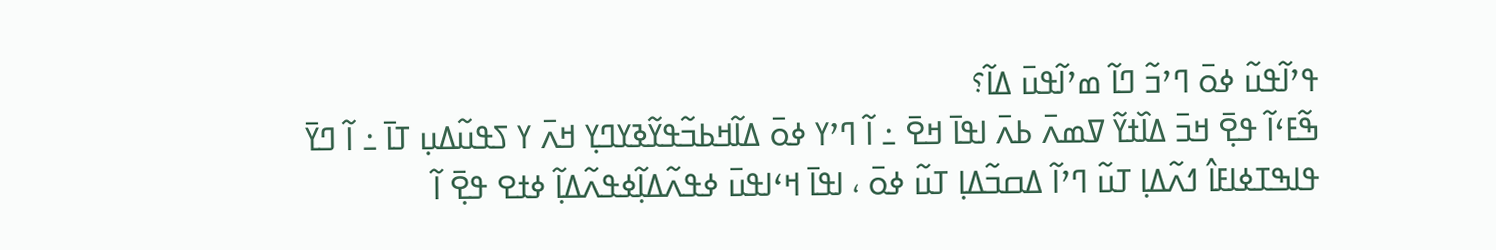ߟߴߊ߬ߟߎ߬ ߦߋ߫ ߣߴߏ߬ ߣߊ߬ ߘߴߊ߬ߟߎ߫ ߡߊ߬؟
ߒ߬ߓߵߊ߬ ߟߐ߲߫ ߞߏ߫ ߡߊ߰ߙߌ߬ ߜߘߍ߫ ߕߍ߫ ߊߟߊ߫ ߞߐ߫ ߸ ߊ߬ ߣߴߌ ߦߋ߫ ߡߊ߬ߞߕߏ߬ߟߌ߬ߢߌߣߌ߲ ߞߍ߫ ߌ ߖߟߎ߬ߡߎ߲ ߠߊ߫ ߸ ߊ߬ ߣߌ߫ ߟߊߒߠߦߊߓߊ߮ ߗߍ߬ߡߊ߲ ߠߎ߬ ߣߴߊ߬ ߡߛߏ߬ߡߊ߲ ߠߎ߬ ߦߋ߫ ، ߊߟߊ߫ ߞߵߊߟߎ߫ ߦߟߍ߬ߡߊ߲߬ߦߟߍ߬ߡߊ߲߬ ߦߙߐ ߟߐ߲߫ ߊ߬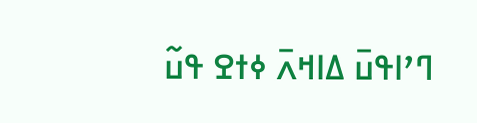ߣߴߊߟߎ߫ ߡߊߞߍ߫ ߦߙߐ ߟߎ߬